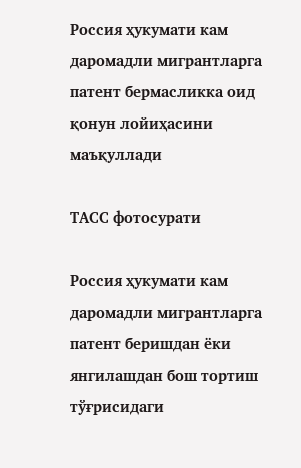Россия ҳукумати кам даромадли мигрантларга патент бермасликка оид қонун лойиҳасини маъқуллади

ТАСС фотосурати

Россия ҳукумати кам даромадли мигрантларга патент беришдан ёки янгилашдан бош тортиш тўғрисидаги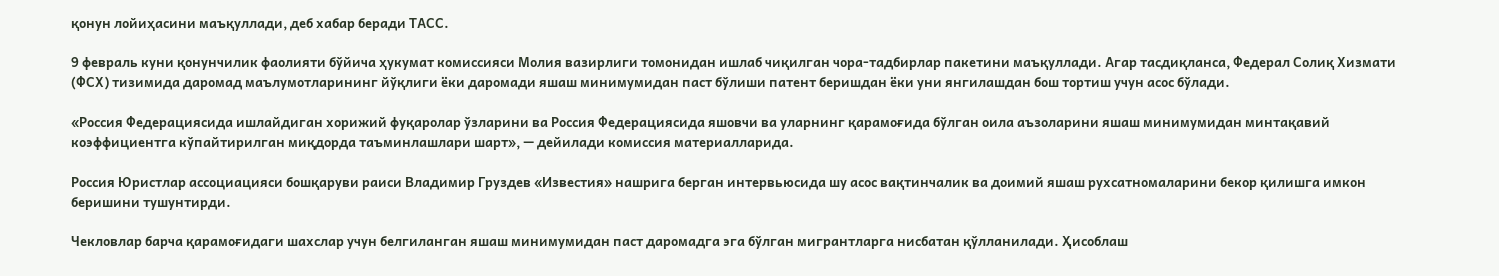қонун лойиҳасини маъқуллади, деб хабар беради ТАСС.

9 февраль куни қонунчилик фаолияти бўйича ҳукумат комиссияси Молия вазирлиги томонидан ишлаб чиқилган чора-тадбирлар пакетини маъқуллади. Агар тасдиқланса, Федерал Солиқ Хизмати (ФСХ) тизимида даромад маълумотларининг йўқлиги ёки даромади яшаш минимумидан паст бўлиши патент беришдан ёки уни янгилашдан бош тортиш учун асос бўлади.

«Россия Федерациясида ишлайдиган хорижий фуқаролар ўзларини ва Россия Федерациясида яшовчи ва уларнинг қарамоғида бўлган оила аъзоларини яшаш минимумидан минтақавий коэффициентга кўпайтирилган миқдорда таъминлашлари шарт», — дейилади комиссия материалларида.

Россия Юристлар ассоциацияси бошқаруви раиси Владимир Груздев «Известия» нашрига берган интервьюсида шу асос вақтинчалик ва доимий яшаш рухсатномаларини бекор қилишга имкон беришини тушунтирди.

Чекловлар барча қарамоғидаги шахслар учун белгиланган яшаш минимумидан паст даромадга эга бўлган мигрантларга нисбатан қўлланилади. Ҳисоблаш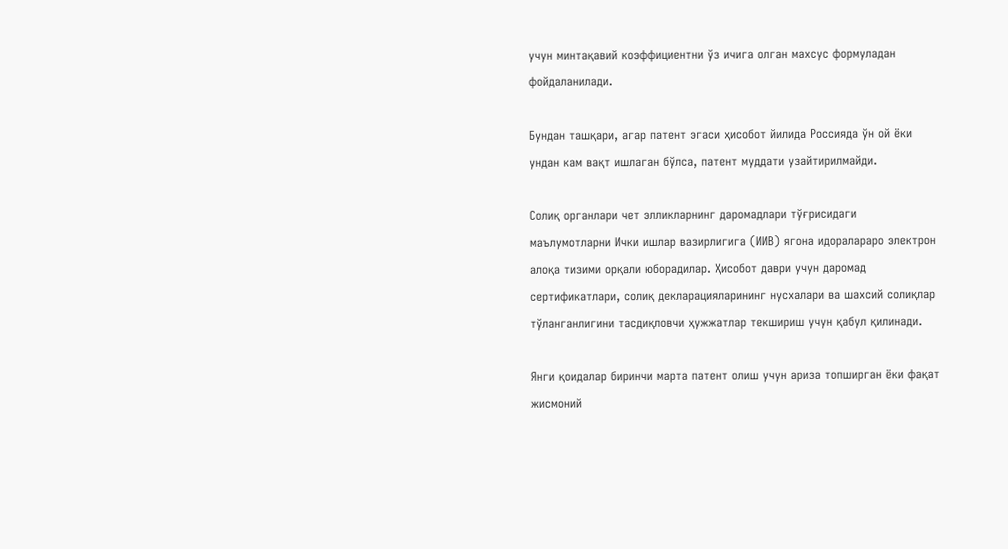учун минтақавий коэффициентни ўз ичига олган махсус формуладан фойдаланилади.

Бундан ташқари, агар патент эгаси ҳисобот йилида Россияда ўн ой ёки ундан кам вақт ишлаган бўлса, патент муддати узайтирилмайди.

Солиқ органлари чет элликларнинг даромадлари тўғрисидаги маълумотларни Ички ишлар вазирлигига (ИИВ) ягона идоралараро электрон алоқа тизими орқали юборадилар. Ҳисобот даври учун даромад сертификатлари, солиқ декларацияларининг нусхалари ва шахсий солиқлар тўланганлигини тасдиқловчи ҳужжатлар текшириш учун қабул қилинади.

Янги қоидалар биринчи марта патент олиш учун ариза топширган ёки фақат жисмоний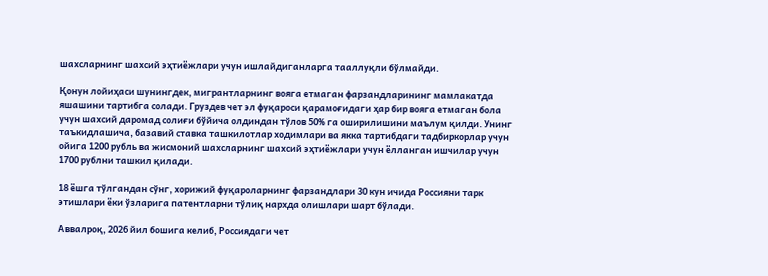шахсларнинг шахсий эҳтиёжлари учун ишлайдиганларга тааллуқли бўлмайди.

Қонун лойиҳаси шунингдек, мигрантларнинг вояга етмаган фарзандларининг мамлакатда яшашини тартибга солади. Груздев чет эл фуқароси қарамоғидаги ҳар бир вояга етмаган бола учун шахсий даромад солиғи бўйича олдиндан тўлов 50% га оширилишини маълум қилди. Унинг таъкидлашича, базавий ставка ташкилотлар ходимлари ва якка тартибдаги тадбиркорлар учун ойига 1200 рубль ва жисмоний шахсларнинг шахсий эҳтиёжлари учун ёлланган ишчилар учун 1700 рублни ташкил қилади.

18 ёшга тўлгандан сўнг, хорижий фуқароларнинг фарзандлари 30 кун ичида Россияни тарк этишлари ёки ўзларига патентларни тўлиқ нархда олишлари шарт бўлади.

Аввалроқ, 2026 йил бошига келиб, Россиядаги чет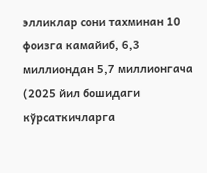элликлар сони тахминан 10 фоизга камайиб, 6,3 миллиондан 5,7 миллионгача (2025 йил бошидаги кўрсаткичларга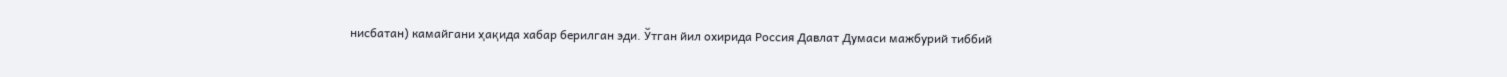нисбатан) камайгани ҳақида хабар берилган эди. Ўтган йил охирида Россия Давлат Думаси мажбурий тиббий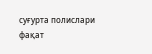суғурта полислари фақат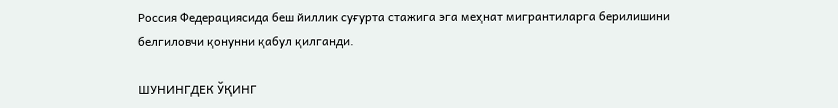Россия Федерациясида беш йиллик суғурта стажига эга меҳнат мигрантиларга берилишини белгиловчи қонунни қабул қилганди.

ШУНИНГДЕК ЎҚИНГ